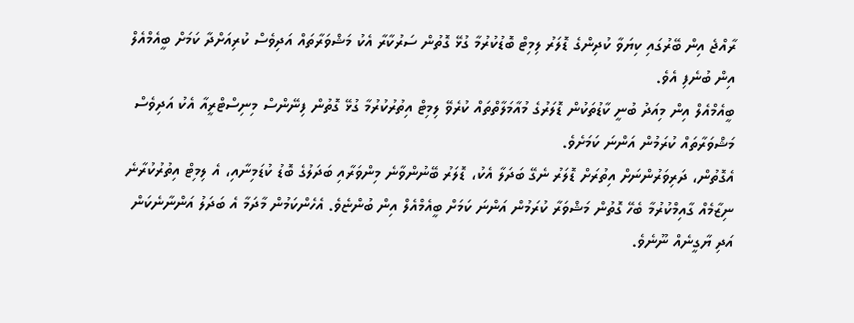ރާއްޖެ އިން ބޭރުގައި ކިޔަވާ ކުދިންގެ ޑޮލަރު ލިމިޓް ބޮޑުކުރުމާ ގުޅޭ ގޮތުން ސަރުކާރާ އެކު މަޝްވަރާތައް އަދިވެސް ކުރިއަށްދާ ކަމަށް ބީއެމްއެލް އިން ބުނެފި އެވެ.
ބީއެމްއެލް އިން މިއަދު ބުނީ ކާޑުތަކުން ޑޮލަރުގެ މުއާމަލާތްތައް ކުރެވޭ ލިމިޓް އިތުރުކުރުމާ ގުޅޭ ގޮތުން ފިނޭންސް މިނިސްޓްރީއާ އެކު އަދިވެސް މަޝްވަރާތައް ކުރަމުން އަންނަ ކަމަށެވެ.
އެގޮތުން، ދަރިވަރުންނަށް އިތުރަށް ޑޮލަރު ނެގޭ ބަދަލާ އެކު، ޑޮލަރު ބޭނުންވާނެ މިންވަރާއި ބަދަލުގެ ބޮޑު ކުޑަމިނާއި، އެ ލިމިޓް އިތުރުކުރާނެ ނިޒާމެއް ގާއިމްކުރުމާ ބެހޭ ގޮތުން މަޝްވަރާ ކުރަމުން އަންނަ ކަމަށް ބީއެމްއެލް އިން ބުންޏެވެ. އެހެންކަމުން މާދަމާ އެ ބަދަލު އަންނާނެކަން އަދި ޔާގީނެއް ނޫނެވެ.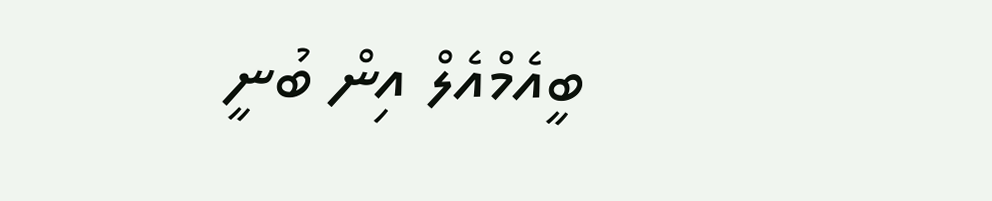ބީއެމްއެލް އިން ބުނީ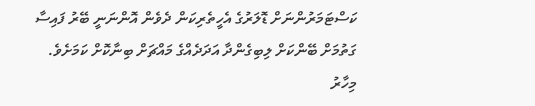ކަސްޓަމަރުންނަށް ޑޮލަރުގެ އެހީތެރިކަން ދެވެން އޮންނަނީ ބޭރު ފައިސާ ގަތުމަށް ބޭންކަށް ލިބިގެންދާ އަދަދެއްގެ މައްޗަށް ބިނާކޮށް ކަމަށެވެ.
މިހާރު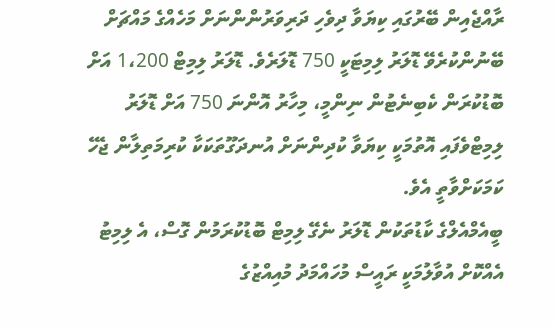ރާއްޖެއިން ބޭރުގައި ކިޔަވާ ދިވެހި ދަރިވަރުންންނަށް މަހެއްގެ މައްޗަށް ބޭނުންކުރެވޭ ޑޮލަރު ލިމިޓަކީ 750 ޑޮލަރެވެ. ޑޮލަރު ލިމިޓް 1،200 އަށް ބޮޑުކުރަން ކެބިނެޓުން ނިންމީ، މިހާރު އޮންނަ 750 އަށް ޑޮލަރު ލިމިޓްވެފައި އޮތުމަކީ ކިޔަވާ ކުދިންނަށް އުނދަގޫތަކަކާ ކުރިމަތިލާން ޖެހޭ ކަމަކަށްވާތީ އެވެ.
ބީއެމްއެލްގެ ކާޑުތަކުން ޑޮލަރު ނެގޭ ލިމިޓް ބޮޑުކުރަމުން ގޮސް، އެ ލިމިޓު އެއްކޮށް އުވާލުމަކީ ރައީސް މުހައްމަދު މުއިއްޒުގެ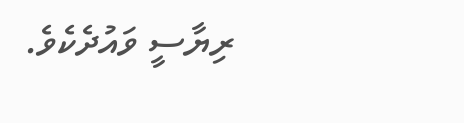ރިޔާސީ ވައުދެކެވެ.